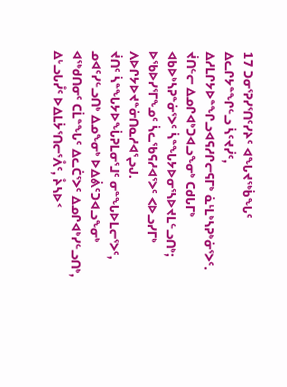17 ᑐᓂᕐᕈᓯᕐᑎᑦᓯᔨᑦ ᐊᖓᔪᖅᑳᖓᑦ ᐃᓚᒋᔭᓐᖏᓪᓗ ᓵᑦᔪᓰᑦ, ᐃᓱᒪᒋᔭᐅᓐᖏᓗᐊᕋᓱᒋᓕᕋᒥᒃ ᓈᒻᒪᒃᓴᕈᒃᓃᕐᐳᑦ.
ᔫᑎᓪᓕ ᐃᓄᒋᐊᒃᑐᐊᓗᖕᓂᒃ ᑕᑯᒐᒥᒃ ᐊᑲᐅᒃᓴᕈᓐᓃᕐᐳᑦ ᓵᓐᖓᔭᐅᓂᕐᓴᐅᔪᒪᓪᓗᑎᒃ; ᐅᖃᐅᓯᕐᒥᖕᓄᑦ ᓵᓚᖃᕋᓱᐊᕐᐳᑦ ᐸᐅᓗᓯᒥᒃ ᐱᐅᒋᔭᐅᔪᓐᓃᑎᓇᓱᐊᕐᖢᒍ.
ᔫᑎᑦ ᓵᓐᖓᔭᐅᖔᕈᒪᓂᕐᒧᑦ ᓂᓐᖓᐅᒪᓕᕐᐳᑦ, ᓄᐊᑦᓯᓪᓗᑎᒃ ᐃᓄᖕᓂᒃ ᐅᐃᕖᑦᑐᐊᓗᖕᓂᒃ ᐊᖅᑯᑎᓂᑦ ᑕᒫᓐᖓᑦ ᐃᓚᑖᕐᐳᑦ ᐃᓄᒋᐊᒃᓯᓪᓗᑎᒃ, ᐃᒡᓗᒐᓮᑦ ᐅᐃᒪᔮᕐᑎᓕᕐᐰᑦ, ᔧᓴᐅᑉ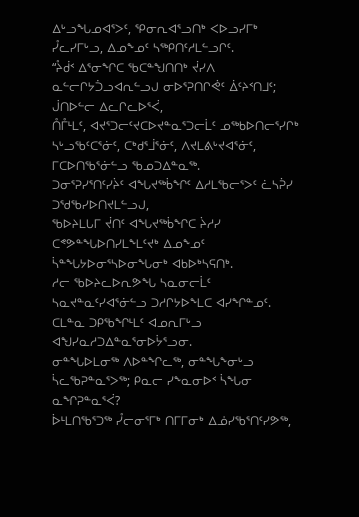ᐃᒡᓗᖓᓄᐊᕐᐳᑦ, ᕿᓂᕆᐊᕐᓗᑎᒃ ᐸᐅᓗᓯᒥᒃ ᓮᓚᓯᒥᒡᓗ, ᐃᓄᖕᓄᑦ ᓴᖅᑭᑎᑦᓱᒪᓪᓗᒋᑦ.
“ᔧᑰᑉ ᐃᕐᓂᖏᑕ ᖃᑕᓐᖑᑎᑎᒃ ᔫᓯᐱ ᓇᓪᓕᒋᔭᑑᓗᐊᕆᓪᓗᒍ ᓂᐅᕐᕈᑎᒋᕚᑦ ᐄᑦᔨᑉᑎᒧᑦ; ᒎᑎᐅᓪᓕ ᐃᓚᒋᓚᐅᕐᐹ,
ᑍᒤᒻᒪᑦ, ᐊᔪᕐᑐᓕᑦᔪᑕᐅᔪᓐᓇᕐᑐᓕᒫᑦ ᓄᖅᑲᐅᑎᓕᕐᓯᒋᒃ ᓴᒡᓗᖃᑦᑕᕐᓃᑦ, ᑕᒃᑯᕐᒨᕐᓃᑦ, ᐱᔪᒪᕕᒡᔪᐊᕐᓃᑦ, ᒥᑕᐅᑎᖃᕐᓃᓪᓗ ᖃᓄᑐᐃᓐᓇᖅ.
ᑐᓂᕐᕈᓯᕐᑎᑦᓯᔩᑦ ᐊᖓᔪᖅᑳᖏᑦ ᐃᓱᒪᖃᓕᕐᐳᑦ ᓛᓴᕉᓯ ᑐᖁᖃᓯᐅᑎᔪᒪᓪᓗᒍ,
ᖃᐅᔨᒪᒐᒥ ᔫᑎᑦ ᐊᖓᔪᖅᑳᖏᑕ ᔩᓱᓯ ᑕᕝᕗᓐᖓᐅᑎᓯᒪᖕᒪᑦᔪᒃ ᐃᓄᖕᓄᑦ ᓵᓐᖓᔭᐅᓂᕐᓴᐅᓂᖓᓂᒃ ᐊᑲᐅᒃᓴᕋᑎᒃ.
ᓱᓕ ᖃᐅᔨᓚᐅᕆᕗᖓ ᓴᓇᓂᓕᒫᑦ ᓴᓇᔪᓐᓇᑦᓯᐊᕐᓃᓪᓗ ᑐᓱᒋᔭᐅᖕᒪᑕ ᐊᓯᖏᓐᓄᑦ. ᑕᒪᓐᓇ ᑐᑭᖃᖏᒻᒪᑦ ᐊᓄᕆᒥᒡᓗ ᐊᖑᓯᓇᓱᑐᐃᓐᓇᕐᓂᐅᔮᕐᓗᓂ.
ᓂᓐᖓᐅᒪᓂᖅ ᐱᐅᓐᖏᓚᖅ, ᓂᓐᖓᖕᓂᒡᓗ ᓵᓚᖃᕈᓐᓇᕐᐳᖅ; ᑭᓇᓕ ᓯᖕᓇᓂᐅᑉ ᓵᖓᓂ ᓇᖏᕈᓐᓇᕐᐹ?
ᐆᒻᒪᑎᖃᕐᑐᖅ ᓮᓕᓂᕐᒥᒃ ᑎᒥᒥᓂᒃ ᐃᓅᓯᖃᕐᑎᑦᓯᕗᖅ,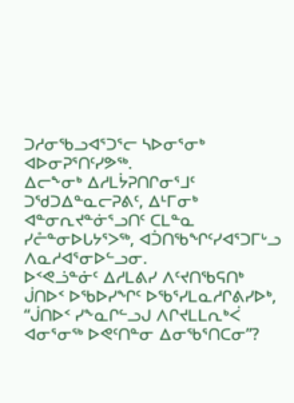ᑐᓱᓂᖃᓗᐊᕐᑐᕐᓕ ᓴᐅᓂᕐᓂᒃ ᐊᐅᓂᕈᕐᑎᑦᓯᕗᖅ.
ᐃᓕᖕᓂᒃ ᐃᓱᒪᔮᕈᑎᒋᓂᕐᒧᑦ ᑐᖁᑐᐃᓐᓇᓕᕈᕕᑦ, ᐃᒻᒥᓂᒃ ᐊᓐᓂᕆᔪᓐᓃᕐᓗᑎᑦ ᑕᒪᓐᓇ ᓯᓔᓐᓂᐅᒐᔭᕐᐳᖅ, ᐊᑑᑎᖃᖏᑦᓯᐊᕐᑐᒥᒡᓗ ᐱᓇᓱᐊᕐᓂᐅᓪᓗᓂ.
ᐅᑉᕙᓘᓐᓃᑦ ᐃᓱᒪᕕᓯ ᐱᑦᔪᑎᖃᕋᑎᒃ ᒎᑎᐅᑉ ᐅᖃᐅᓯᖏᑦ ᐅᖃᕐᓯᒪᓇᓱᒋᕕᓯᐅᒃ, “ᒎᑎᐅᑉ ᓯᖕᓇᒋᓪᓗᒍ ᐱᒋᔪᒪᒪᕆᒃᐹ ᐊᓂᕐᓂᖅ ᐅᕙᑦᑎᓐᓂ ᐃᓂᖃᕐᑎᑕᓂ”?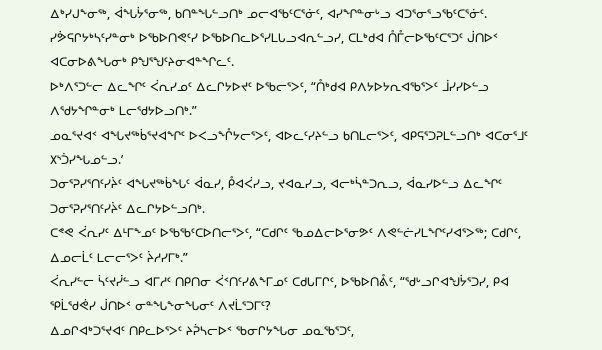ᐃᒃᓯᒍᖕᓂᖅ, ᐋᖓᔮᕐᓂᖅ, ᑲᑎᓐᖓᓪᓗᑎᒃ ᓄᓕᐊᖃᑦᑕᕐᓃᑦ, ᐊᓯᖏᓐᓂᒡᓗ ᐊᑐᕐᓂᕐᓗᖃᑦᑕᕐᓃᑦ. ᓯᕘᕋᒋᔭᒃᓴᑦᓯᓐᓂᒃ ᐅᖃᐅᑎᕙᑦᓯ ᐅᖃᐅᑎᓚᐅᕐᓯᒪᒐᓗᐊᕆᓪᓗᓯ, ᑕᒪᒃᑯᐊ ᑍᒤᓕᐅᖃᑦᑕᕐᑐᑦ ᒎᑎᐅᑉ ᐊᑕᓂᐅᕕᖓᓂᒃ ᑭᖑᕐᖑᑦᔨᓂᐊᓐᖏᓚᑦ.
ᐅᒃᐱᕐᑐᓪᓕ ᐃᓚᖏᑦ ᐹᕆᓯᓄᑦ ᐃᓚᒋᔭᐅᔪᑦ ᐅᖃᓕᕐᐳᑦ, “ᑍᒃᑯᐊ ᑭᐱᔭᐅᔭᕆᐊᖃᕐᐳᑦ ᒨᓯᓯᐅᓪᓗ ᐱᖁᔭᖏᓐᓂᒃ ᒪᓕᖁᔭᐅᓗᑎᒃ.”
ᓄᓇᕐᔪᐊᑉ ᐊᖓᔪᖅᑳᕐᔪᐊᖏᑦ ᐅᐸᓗᖕᒊᔭᓕᕐᐳᑦ, ᐊᐅᓚᑦᓯᔨᓪᓗ ᑲᑎᒪᓕᕐᐳᑦ, ᐊᑭᕋᕐᑐᕈᒪᓪᓗᑎᒃ ᐊᑕᓂᕐᒧᑦ ᙭ᔅᑑᓯᖓᓄᓪᓗ.’
ᑐᓂᕐᕈᓯᕐᑎᑦᓯᔩᑦ ᐊᖓᔪᖅᑳᖓᑦ ᐋᓇᓯ, ᑬᐊᐹᓯᓗ, ᔪᐊᓇᓯᓗ, ᐊᓕᒃᓵᓐᑐᕆᓗ, ᐋᓇᓯᐅᓪᓗ ᐃᓚᖏᑦ ᑐᓂᕐᕈᓯᕐᑎᑦᓯᔩᑦ ᐃᓚᒋᔭᐅᓪᓗᑎᒃ.
ᑕᕝᕙ ᐹᕆᓯᑦ ᐃᒻᒥᖕᓄᑦ ᐅᖃᖃᑦᑕᐅᑎᓕᕐᐳᑦ, “ᑕᑯᒋᑦ ᖃᓄᐃᓕᐅᕐᓂᕗᑦ ᐱᕙᓪᓖᓯᒪᖏᑦᓯᐊᕐᐳᖅ; ᑕᑯᒋᑦ, ᐃᓄᓕᒫᑦ ᒪᓕᓕᕐᐳᑦ ᔩᓱᓯᒥᒃ.”
ᐹᕆᓯᓪᓕ ᓵᑦᔪᓰᓪᓗ ᐊᒥᓱᑦ ᑎᑭᑎᓂ ᐹᑉᑎᑦᓯᕕᖕᒥᓄᑦ ᑕᑯᒐᒥᒋᑦ, ᐅᖃᐅᑎᕔᑦ, “ᖁᒡᓗᒋᐊᖑᔮᕐᑐᓯ, ᑭᐊ ᕿᒫᖁᕚᓯ ᒎᑎᐅᑉ ᓂᓐᖓᖕᓂᖓᓂᑦ ᐱᔪᒫᕐᑐᒥᑦ?
ᐃᓄᒋᐊᒃᑐᕐᔪᐊᑦ ᑎᑭᓚᐅᕐᐳᑦ ᔨᕉᓴᓕᐅᑉ ᖃᓂᒋᔭᖓᓂ ᓄᓇᖃᕐᑐᑦ,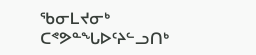ᖃᓂᒪᔪᓂᒃ ᑕᕝᕗᓐᖓᐅᑦᔨᓪᓗᑎᒃ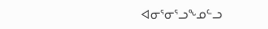ᐊᓂᕐᓂᕐᓗᖕᓄᓪᓗ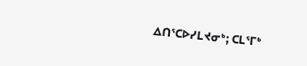ᐃᑎᕐᑕᐅᓯᒪᔪᓂᒃ; ᑕᒪᕐᒥᒃ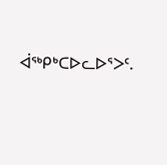ᐋᖅᑭᒃᑕᐅᓚᐅᕐᐳᑦ.